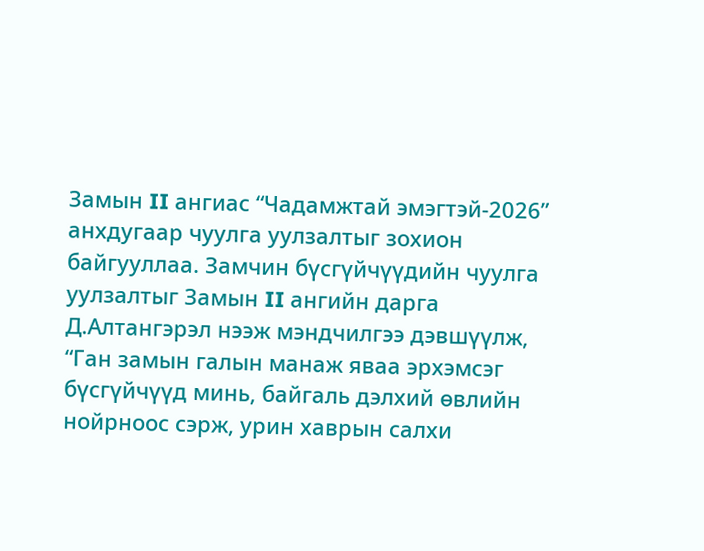Замын II ангиас “Чадамжтай эмэгтэй-2026” анхдугаар чуулга уулзалтыг зохион байгууллаа. Замчин бүсгүйчүүдийн чуулга уулзалтыг Замын II ангийн дарга Д.Алтангэрэл нээж мэндчилгээ дэвшүүлж, “Ган замын галын манаж яваа эрхэмсэг бүсгүйчүүд минь, байгаль дэлхий өвлийн нойрноос сэрж, урин хаврын салхи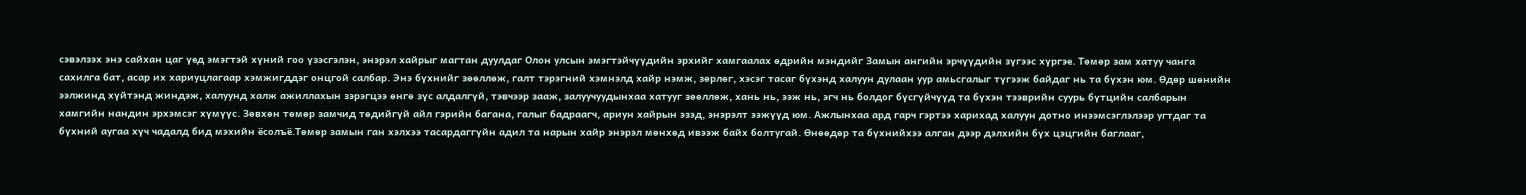сэвэлзэх энэ сайхан цаг үед эмэгтэй хүний гоо үзэсгэлэн, энэрэл хайрыг магтан дуулдаг Олон улсын эмэгтэйчүүдийн эрхийг хамгаалах өдрийн мэндийг Замын ангийн эрчүүдийн зүгээс хүргэе. Төмөр зам хатуу чанга сахилга бат, асар их хариуцлагаар хэмжигддэг онцгой салбар. Энэ бүхнийг зөөллөж, галт тэрэгний хэмнэлд хайр нэмж, зөрлөг, хэсэг тасаг бүхэнд халуун дулаан уур амьсгалыг түгээж байдаг нь та бүхэн юм. Өдөр шөнийн ээлжинд хүйтэнд жиндэж, халуунд халж ажиллахын зэрэгцээ өнгө зүс алдалгүй, тэвчээр зааж, залуучуудынхаа хатууг зөөллөж, хань нь, ээж нь, эгч нь болдог бүсгүйчүүд та бүхэн тээврийн суурь бүтцийн салбарын хамгийн нандин эрхэмсэг хүмүүс. Зөвхөн төмөр замчид төдийгүй айл гэрийн багана, галыг бадраагч, ариун хайрын эзэд, энэрэлт ээжүүд юм. Ажлынхаа ард гарч гэртээ харихад халуун дотно инээмсэглэлээр угтдаг та бүхний аугаа хүч чадалд бид мэхийн ёсолъё.Төмөр замын ган хэлхээ тасардаггүйн адил та нарын хайр энэрэл мөнхөд ивээж байх болтугай. Өнөөдөр та бүхнийхээ алган дээр дэлхийн бүх цэцгийн баглааг,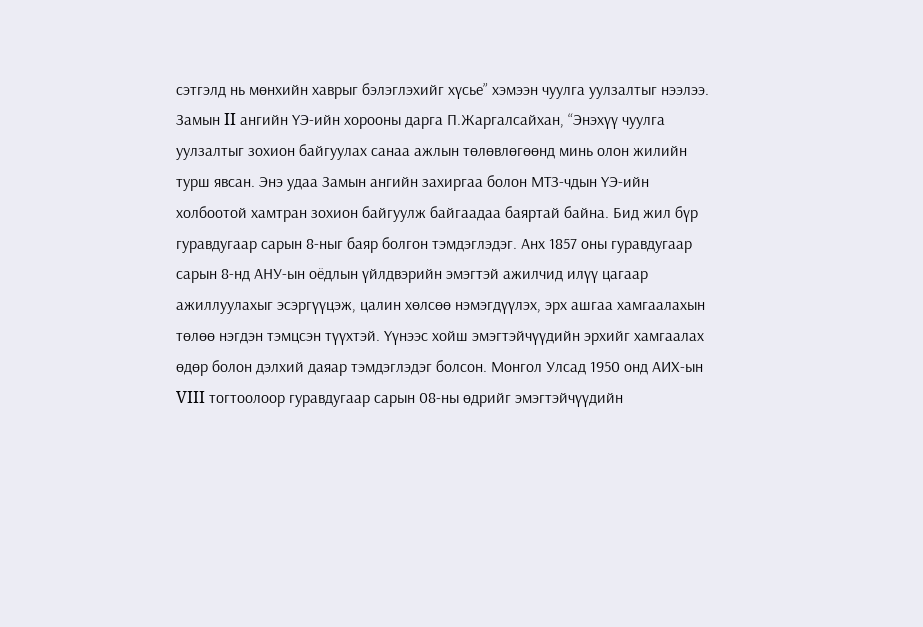сэтгэлд нь мөнхийн хаврыг бэлэглэхийг хүсье” хэмээн чуулга уулзалтыг нээлээ.
Замын II ангийн ҮЭ-ийн хорооны дарга П.Жаргалсайхан, “Энэхүү чуулга уулзалтыг зохион байгуулах санаа ажлын төлөвлөгөөнд минь олон жилийн турш явсан. Энэ удаа Замын ангийн захиргаа болон МТЗ-чдын ҮЭ-ийн холбоотой хамтран зохион байгуулж байгаадаа баяртай байна. Бид жил бүр гуравдугаар сарын 8-ныг баяр болгон тэмдэглэдэг. Анх 1857 оны гуравдугаар сарын 8-нд АНУ-ын оёдлын үйлдвэрийн эмэгтэй ажилчид илүү цагаар ажиллуулахыг эсэргүүцэж, цалин хөлсөө нэмэгдүүлэх, эрх ашгаа хамгаалахын төлөө нэгдэн тэмцсэн түүхтэй. Үүнээс хойш эмэгтэйчүүдийн эрхийг хамгаалах өдөр болон дэлхий даяар тэмдэглэдэг болсон. Монгол Улсад 1950 онд АИХ-ын VIII тогтоолоор гуравдугаар сарын 08-ны өдрийг эмэгтэйчүүдийн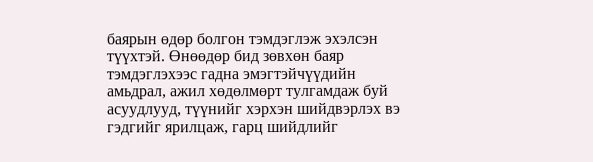баярын өдөр болгон тэмдэглэж эхэлсэн түүхтэй. Өнөөдөр бид зөвхөн баяр тэмдэглэхээс гадна эмэгтэйчүүдийн амьдрал, ажил хөдөлмөрт тулгамдаж буй асуудлууд, түүнийг хэрхэн шийдвэрлэх вэ гэдгийг ярилцаж, гарц шийдлийг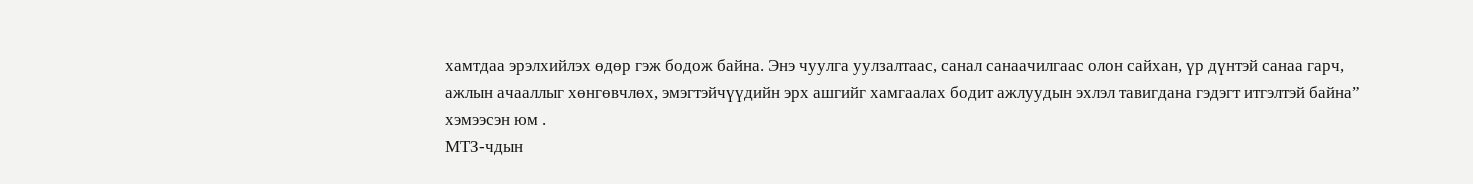хамтдаа эрэлхийлэх өдөр гэж бодож байна. Энэ чуулга уулзалтаас, санал санаачилгаас олон сайхан, үр дүнтэй санаа гарч, ажлын ачааллыг хөнгөвчлөх, эмэгтэйчүүдийн эрх ашгийг хамгаалах бодит ажлуудын эхлэл тавигдана гэдэгт итгэлтэй байна” хэмээсэн юм .
МТЗ-чдын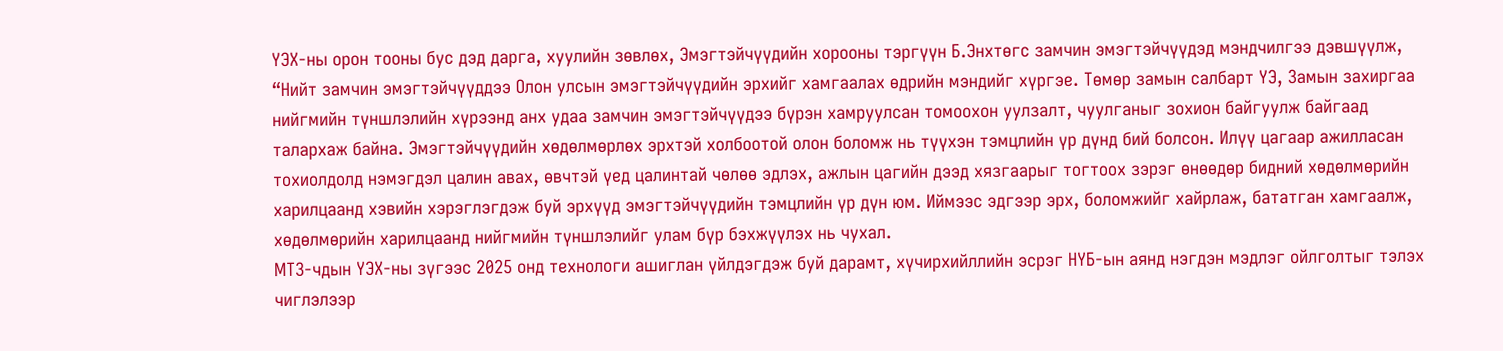ҮЭХ-ны орон тооны бус дэд дарга, хуулийн зөвлөх, Эмэгтэйчүүдийн хорооны тэргүүн Б.Энхтөгс замчин эмэгтэйчүүдэд мэндчилгээ дэвшүүлж, “Нийт замчин эмэгтэйчүүддээ Олон улсын эмэгтэйчүүдийн эрхийг хамгаалах өдрийн мэндийг хүргэе. Төмөр замын салбарт ҮЭ, Замын захиргаа нийгмийн түншлэлийн хүрээнд анх удаа замчин эмэгтэйчүүдээ бүрэн хамруулсан томоохон уулзалт, чуулганыг зохион байгуулж байгаад талархаж байна. Эмэгтэйчүүдийн хөдөлмөрлөх эрхтэй холбоотой олон боломж нь түүхэн тэмцлийн үр дүнд бий болсон. Илүү цагаар ажилласан тохиолдолд нэмэгдэл цалин авах, өвчтэй үед цалинтай чөлөө эдлэх, ажлын цагийн дээд хязгаарыг тогтоох зэрэг өнөөдөр бидний хөдөлмөрийн харилцаанд хэвийн хэрэглэгдэж буй эрхүүд эмэгтэйчүүдийн тэмцлийн үр дүн юм. Иймээс эдгээр эрх, боломжийг хайрлаж, бататган хамгаалж, хөдөлмөрийн харилцаанд нийгмийн түншлэлийг улам бүр бэхжүүлэх нь чухал.
МТЗ-чдын ҮЭХ-ны зүгээс 2025 онд технологи ашиглан үйлдэгдэж буй дарамт, хүчирхийллийн эсрэг НҮБ-ын аянд нэгдэн мэдлэг ойлголтыг тэлэх чиглэлээр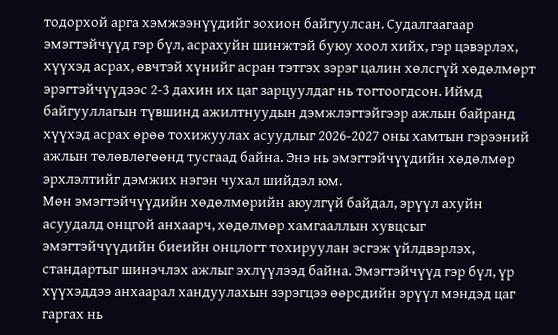тодорхой арга хэмжээнүүдийг зохион байгуулсан. Судалгаагаар эмэгтэйчүүд гэр бүл, асрахуйн шинжтэй буюу хоол хийх, гэр цэвэрлэх, хүүхэд асрах, өвчтэй хүнийг асран тэтгэх зэрэг цалин хөлсгүй хөдөлмөрт эрэгтэйчүүдээс 2-3 дахин их цаг зарцуулдаг нь тогтоогдсон. Иймд байгууллагын түвшинд ажилтнуудын дэмжлэгтэйгээр ажлын байранд хүүхэд асрах өрөө тохижуулах асуудлыг 2026-2027 оны хамтын гэрээний ажлын төлөвлөгөөнд тусгаад байна. Энэ нь эмэгтэйчүүдийн хөдөлмөр эрхлэлтийг дэмжих нэгэн чухал шийдэл юм.
Мөн эмэгтэйчүүдийн хөдөлмөрийн аюулгүй байдал, эрүүл ахуйн асуудалд онцгой анхаарч, хөдөлмөр хамгааллын хувцсыг эмэгтэйчүүдийн биеийн онцлогт тохируулан эсгэж үйлдвэрлэх, стандартыг шинэчлэх ажлыг эхлүүлээд байна. Эмэгтэйчүүд гэр бүл, үр хүүхэддээ анхаарал хандуулахын зэрэгцээ өөрсдийн эрүүл мэндэд цаг гаргах нь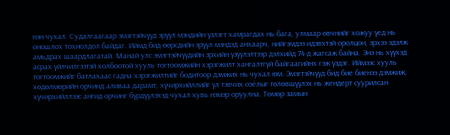нэн чухал. Судалгаагаар эмэгтэйчүүд эрүүл мэндийн үзлэгт хамрагдах нь бага, улмаар өвчнийг хожуу үед нь оношлох тохиолдол байдаг. Иймд бид өөрсдийн эрүүл мэндэд анхаарч, нийгэмдээ идэвхтэй оролцон, эрхээ эдэлж амьдрах шаардлагатай. Манай улс эмэгтэйчүүдийн эрхийн үзүүлэлтээр дэлхийд 74-д жагсаж байна. Энэ нь хүүхэд асрах үйлчилгээтэй холбоотой хууль тогтоомжийн хэрэгжилт хангалтгүй байгаагийнх гэж үздэг. Иймээс хууль тогтоомжийг батлахаас гадна хэрэгжилтийг бодитоор дэмжих нь чухал юм. Эмэгтэйчүүд бид бие биенээ дэмжиж, хөдөлмөрийн орчинд аливаа дарамт, хүчирхийллийг үл тэвчих соёлыг төлөвшүүлэх нь жендерт суурилсан хүчирхийллээс ангид орчинг бүрдүүлэхэд чухал хувь нэмэр оруулна. Төмөр замын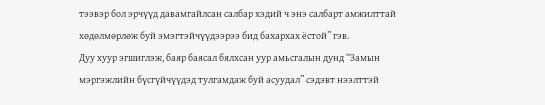тээвэр бол эрчүүд давамгайлсан салбар хэдий ч энэ салбарт амжилттай хөдөлмөрлөж буй эмэгтэйчүүдээрээ бид бахархах ёстой” гэв.
Дуу хуур эгшиглэж, баяр баясал бялхсан уур амьсгалын дунд “Замын мэргэжлийн бүсгүйчүүдэд тулгамдаж буй асуудал” сэдэвт нээлттэй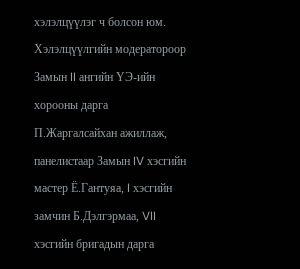хэлэлцүүлэг ч болсон юм.
Хэлэлцүүлгийн модератороор Замын II ангийн ҮЭ-ийн хорооны дарга П.Жаргалсайхан ажиллаж, панелистаар Замын IV хэсгийн мастер Ё.Гантуяа, I хэсгийн замчин Б.Дэлгэрмаа, VII хэсгийн бригадын дарга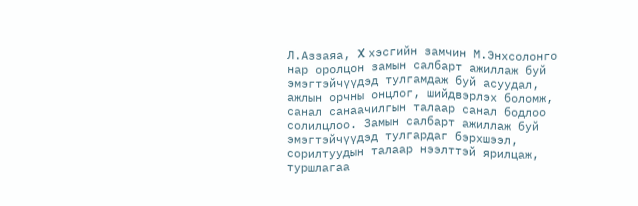Л.Аззаяа, X хэсгийн замчин М.Энхсолонго нар оролцон замын салбарт ажиллаж буй эмэгтэйчүүдэд тулгамдаж буй асуудал, ажлын орчны онцлог, шийдвэрлэх боломж, санал санаачилгын талаар санал бодлоо солилцлоо. Замын салбарт ажиллаж буй эмэгтэйчүүдэд тулгардаг бэрхшээл, сорилтуудын талаар нээлттэй ярилцаж, туршлагаа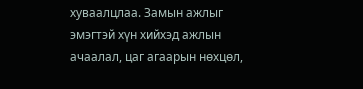хуваалцлаа. Замын ажлыг эмэгтэй хүн хийхэд ажлын ачаалал, цаг агаарын нөхцөл,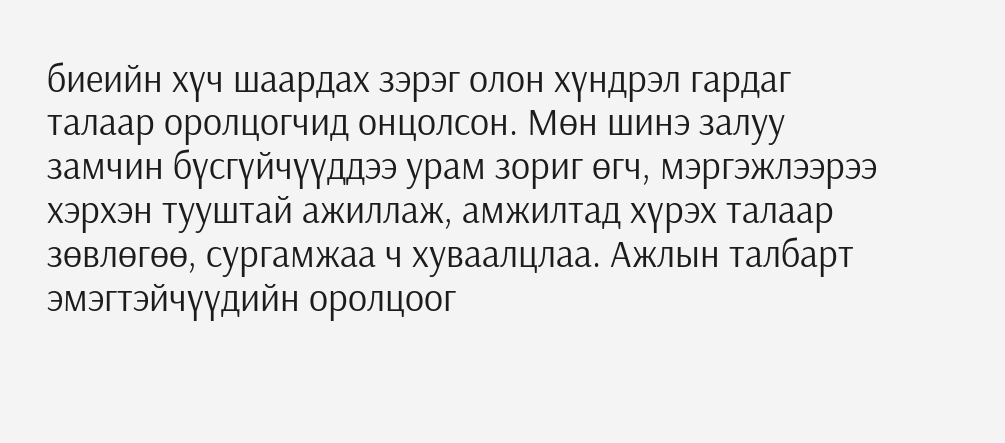биеийн хүч шаардах зэрэг олон хүндрэл гардаг талаар оролцогчид онцолсон. Мөн шинэ залуу замчин бүсгүйчүүддээ урам зориг өгч, мэргэжлээрээ хэрхэн тууштай ажиллаж, амжилтад хүрэх талаар зөвлөгөө, сургамжаа ч хуваалцлаа. Ажлын талбарт эмэгтэйчүүдийн оролцоог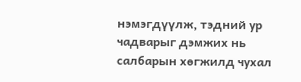нэмэгдүүлж, тэдний ур чадварыг дэмжих нь салбарын хөгжилд чухал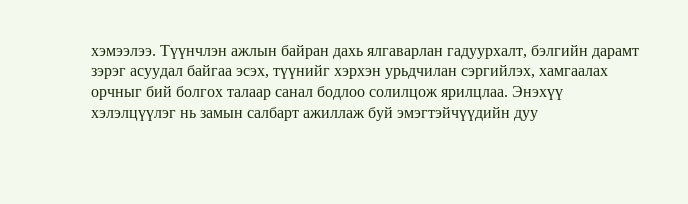хэмээлээ. Түүнчлэн ажлын байран дахь ялгаварлан гадуурхалт, бэлгийн дарамт зэрэг асуудал байгаа эсэх, түүнийг хэрхэн урьдчилан сэргийлэх, хамгаалах орчныг бий болгох талаар санал бодлоо солилцож ярилцлаа. Энэхүү хэлэлцүүлэг нь замын салбарт ажиллаж буй эмэгтэйчүүдийн дуу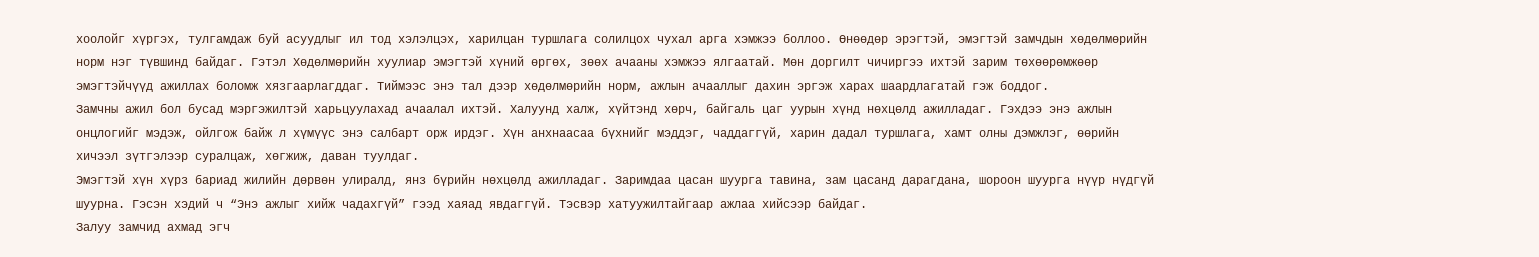хоолойг хүргэх, тулгамдаж буй асуудлыг ил тод хэлэлцэх, харилцан туршлага солилцох чухал арга хэмжээ боллоо. Өнөөдөр эрэгтэй, эмэгтэй замчдын хөдөлмөрийн норм нэг түвшинд байдаг. Гэтэл Хөдөлмөрийн хуулиар эмэгтэй хүний өргөх, зөөх ачааны хэмжээ ялгаатай. Мөн доргилт чичиргээ ихтэй зарим төхөөрөмжөөр эмэгтэйчүүд ажиллах боломж хязгаарлагддаг. Тиймээс энэ тал дээр хөдөлмөрийн норм, ажлын ачааллыг дахин эргэж харах шаардлагатай гэж боддог.
Замчны ажил бол бусад мэргэжилтэй харьцуулахад ачаалал ихтэй. Халуунд халж, хүйтэнд хөрч, байгаль цаг уурын хүнд нөхцөлд ажилладаг. Гэхдээ энэ ажлын онцлогийг мэдэж, ойлгож байж л хүмүүс энэ салбарт орж ирдэг. Хүн анхнаасаа бүхнийг мэддэг, чаддаггүй, харин дадал туршлага, хамт олны дэмжлэг, өөрийн хичээл зүтгэлээр суралцаж, хөгжиж, даван туулдаг.
Эмэгтэй хүн хүрз бариад жилийн дөрвөн улиралд, янз бүрийн нөхцөлд ажилладаг. Заримдаа цасан шуурга тавина, зам цасанд дарагдана, шороон шуурга нүүр нүдгүй шуурна. Гэсэн хэдий ч “Энэ ажлыг хийж чадахгүй” гээд хаяад явдаггүй. Тэсвэр хатуужилтайгаар ажлаа хийсээр байдаг.
Залуу замчид ахмад эгч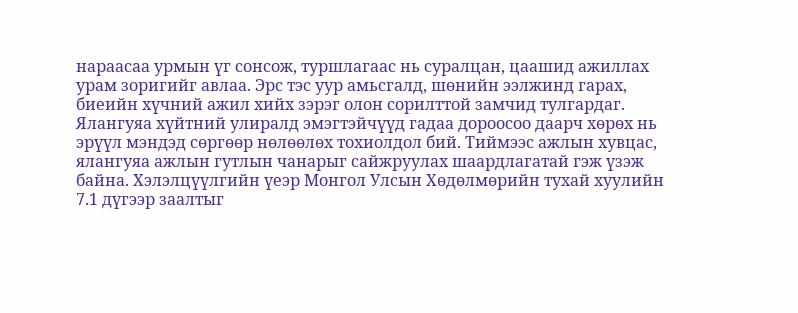нараасаа урмын үг сонсож, туршлагаас нь суралцан, цаашид ажиллах урам зоригийг авлаа. Эрс тэс уур амьсгалд, шөнийн ээлжинд гарах, биеийн хүчний ажил хийх зэрэг олон сорилттой замчид тулгардаг. Ялангуяа хүйтний улиралд эмэгтэйчүүд гадаа дороосоо даарч хөрөх нь эрүүл мэндэд сөргөөр нөлөөлөх тохиолдол бий. Тиймээс ажлын хувцас, ялангуяа ажлын гутлын чанарыг сайжруулах шаардлагатай гэж үзэж байна. Хэлэлцүүлгийн үеэр Монгол Улсын Хөдөлмөрийн тухай хуулийн 7.1 дүгээр заалтыг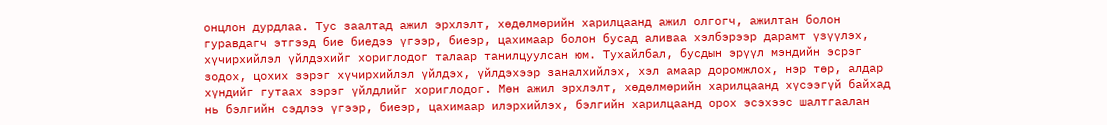онцлон дурдлаа. Тус заалтад ажил эрхлэлт, хөдөлмөрийн харилцаанд ажил олгогч, ажилтан болон гуравдагч этгээд бие биедээ үгээр, биеэр, цахимаар болон бусад аливаа хэлбэрээр дарамт үзүүлэх, хүчирхийлэл үйлдэхийг хориглодог талаар танилцуулсан юм. Тухайлбал, бусдын эрүүл мэндийн эсрэг зодох, цохих зэрэг хүчирхийлэл үйлдэх, үйлдэхээр заналхийлэх, хэл амаар доромжлох, нэр төр, алдар хүндийг гутаах зэрэг үйлдлийг хориглодог. Мөн ажил эрхлэлт, хөдөлмөрийн харилцаанд хүсээгүй байхад нь бэлгийн сэдлээ үгээр, биеэр, цахимаар илэрхийлэх, бэлгийн харилцаанд орох эсэхээс шалтгаалан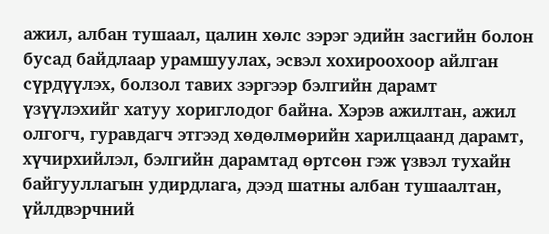ажил, албан тушаал, цалин хөлс зэрэг эдийн засгийн болон бусад байдлаар урамшуулах, эсвэл хохироохоор айлган сүрдүүлэх, болзол тавих зэргээр бэлгийн дарамт үзүүлэхийг хатуу хориглодог байна. Хэрэв ажилтан, ажил олгогч, гуравдагч этгээд хөдөлмөрийн харилцаанд дарамт, хүчирхийлэл, бэлгийн дарамтад өртсөн гэж үзвэл тухайн байгууллагын удирдлага, дээд шатны албан тушаалтан, үйлдвэрчний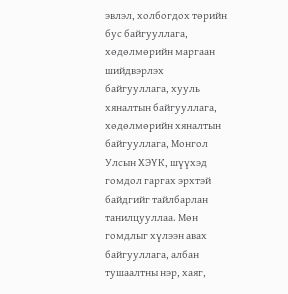эвлэл, холбогдох төрийн бус байгууллага, хөдөлмөрийн маргаан шийдвэрлэх байгууллага, хууль хяналтын байгууллага, хөдөлмөрийн хяналтын байгууллага, Монгол Улсын ХЭҮК, шүүхэд гомдол гаргах эрхтэй байдгийг тайлбарлан танилцууллаа. Мөн гомдлыг хүлээн авах байгууллага, албан тушаалтны нэр, хаяг,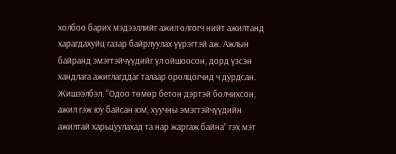холбоо барих мэдээллийг ажил олгогч нийт ажилтанд харагдахуйц газар байрлуулах үүрэгтэй аж. Ажлын байранд эмэгтэйчүүдийг үл ойшоосон, дорд үзсэн хандлага ажиглагддаг талаар оролцогчид ч дурдсан. Жишээлбэл, “Одоо төмөр бетон дэртэй болчихсон, ажил гэж юу байсан юм, хуучны эмэгтэйчүүдийн ажилтай харьцуулахад та нар жаргаж байна” гэх мэт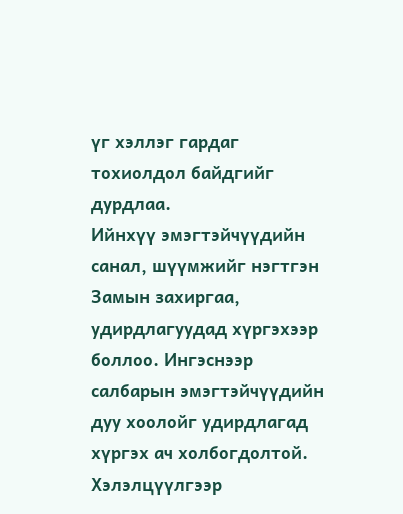үг хэллэг гардаг тохиолдол байдгийг дурдлаа.
Ийнхүү эмэгтэйчүүдийн санал, шүүмжийг нэгтгэн Замын захиргаа, удирдлагуудад хүргэхээр боллоо. Ингэснээр салбарын эмэгтэйчүүдийн дуу хоолойг удирдлагад хүргэх ач холбогдолтой. Хэлэлцүүлгээр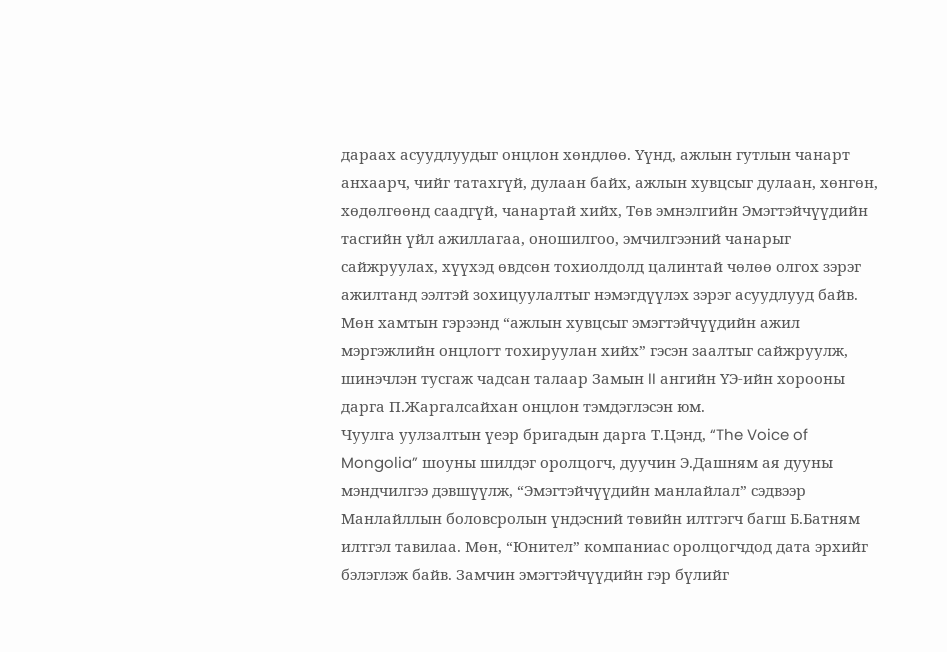дараах асуудлуудыг онцлон хөндлөө. Үүнд, ажлын гутлын чанарт анхаарч, чийг татахгүй, дулаан байх, ажлын хувцсыг дулаан, хөнгөн, хөдөлгөөнд саадгүй, чанартай хийх, Төв эмнэлгийн Эмэгтэйчүүдийн тасгийн үйл ажиллагаа, оношилгоо, эмчилгээний чанарыг сайжруулах, хүүхэд өвдсөн тохиолдолд цалинтай чөлөө олгох зэрэг ажилтанд ээлтэй зохицуулалтыг нэмэгдүүлэх зэрэг асуудлууд байв.
Мөн хамтын гэрээнд “ажлын хувцсыг эмэгтэйчүүдийн ажил мэргэжлийн онцлогт тохируулан хийх” гэсэн заалтыг сайжруулж, шинэчлэн тусгаж чадсан талаар Замын II ангийн ҮЭ-ийн хорооны дарга П.Жаргалсайхан онцлон тэмдэглэсэн юм.
Чуулга уулзалтын үеэр бригадын дарга Т.Цэнд, “The Voice of Mongolia” шоуны шилдэг оролцогч, дуучин Э.Дашням ая дууны мэндчилгээ дэвшүүлж, “Эмэгтэйчүүдийн манлайлал” сэдвээр Манлайллын боловсролын үндэсний төвийн илтгэгч багш Б.Батням илтгэл тавилаа. Мөн, “Юнител” компаниас оролцогчдод дата эрхийг бэлэглэж байв. Замчин эмэгтэйчүүдийн гэр бүлийг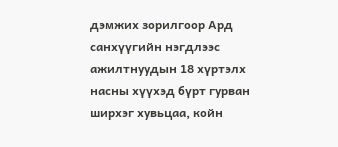дэмжих зорилгоор Ард санхүүгийн нэгдлээс ажилтнуудын 18 хүртэлх насны хүүхэд бүрт гурван ширхэг хувьцаа, койн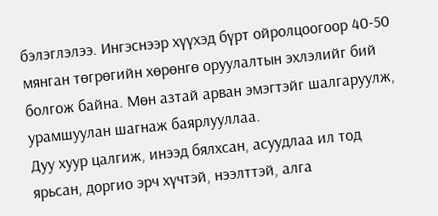бэлэглэлээ. Ингэснээр хүүхэд бүрт ойролцоогоор 40-50 мянган төгрөгийн хөрөнгө оруулалтын эхлэлийг бий болгож байна. Мөн азтай арван эмэгтэйг шалгаруулж, урамшуулан шагнаж баярлууллаа.
Дуу хуур цалгиж, инээд бялхсан, асуудлаа ил тод ярьсан, доргио эрч хүчтэй, нээлттэй, алга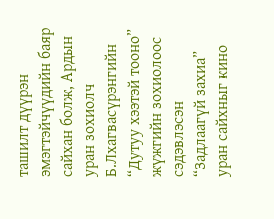ташилт дүүрэн эмэгтэйчүүдийн баяр сайхан болж, Ардын уран зохиолч Б.Лхагвасүрэнгийн “Дутуу хээтэй тооно” жүжгийн зохиолоос сэдэвлэсэн “Задлаагүй захиа” уран сайхныг кино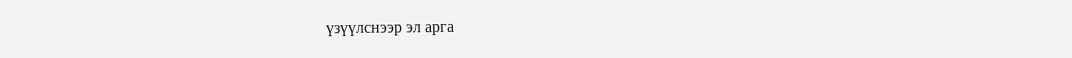үзүүлснээр эл арга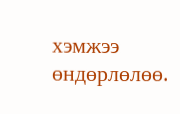хэмжээ өндөрлөлөө.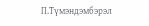П.Түмэндэмбэрэл